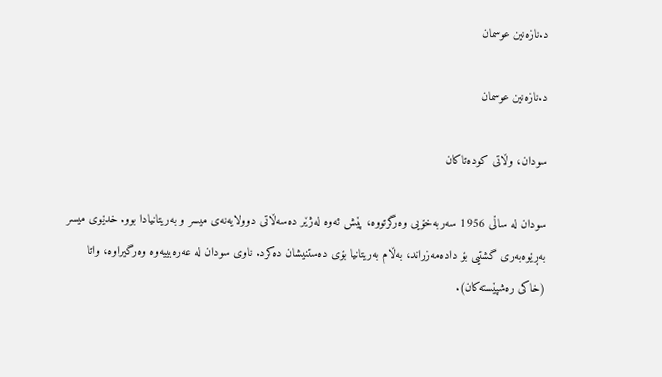د.نازەنین عوسمان

د.نازەنین عوسمان

سودان، وڵاتی کودەتاکان

سودان لە ساڵی 1956 سەربەخۆیی وەرگرتووە، پێش ئەوە لەژێر دەسەڵاتی دوولایەنەی میسر و بەریتانیادا بوو. خدێوی میسر بەڕێوەبەری گشتیی بۆ دادەمەزراند، بەڵام بەریتانیا بۆی دەستنیشان دەکرد. ناوی سودان لە عەرەبییەوە وەرگیراوە، واتا (خاکی رەشپێستەکان).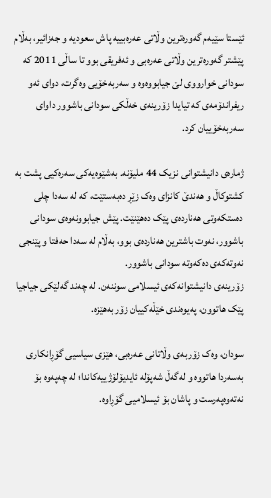ئێستا سێیەم گەورەترین وڵاتی عەرەبییە پاش سعودیە و جەزائیر، بەڵام پێشتر گەورەترین وڵاتی عەرەبی و ئەفریقی بوو تا ساڵی 2011 کە سودانی خوارووی لێ جیابووەوە و سەربەخۆیی وەگرت، دوای ئەو ریفراندۆمەی کە تیایدا زۆرینەی خەڵکی سودانی باشوور داوای سەربەخۆییان کرد.

ژمارەی دانیشتوانی نزیک 44 ملیۆنە. بەشێوەیەکی سەرەکیی پشت بە کشتوکاڵ و هەندێ کانزای وەک زێڕ دەبەستێت، کە لە سەدا چلی دەستکەوتی هەناردەی پێک دەهێنێت. پێش جیابوونەوەی سودانی باشوور، نەوت باشترین هەناردەی بوو، بەڵام لە سەدا حەفتا و پێنجی نەوتەکەی دەکەوتە سودانی باشوور.
زۆرینەی دانیشتوانەکەی ئیسلامی سوننەن. لە چەند گەلێکی جیاجیا پێک هاتوون، پەیوەندی خێڵەکییان زۆر بەهێزە.

سودان، وەک زۆربەی وڵاتانی عەرەبی، هێزی سیاسیی گۆڕانکاری بەسەردا هاتووە و لەگەڵ شەپۆلە ئایدیۆلۆژییەکاندا؛ لە چەپەوە بۆ نەتەوەپەرست و پاشان بۆ ئیسلامیی گۆڕاوە.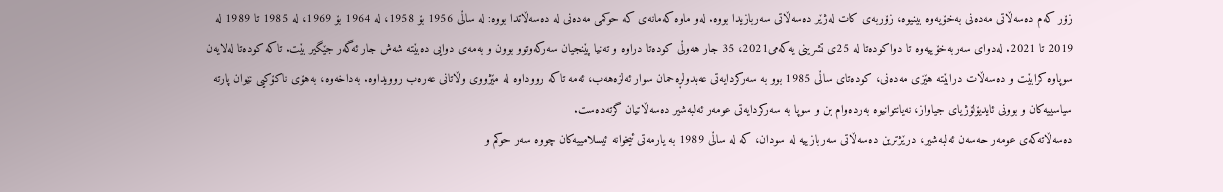زۆر کەم دەسەڵاتی مەدەنی بەخۆیەوە بینیوە، زۆربەی کات لەژێر دەسەڵاتی سەربازیدا بووە. لەو ماوە کەمانەی کە حوکمی مەدەنی لە دەسەڵاتدا بووە: لە ساڵی 1956 بۆ 1958، لە 1964 بۆ 1969، لە 1985 تا 1989 لە 2019 تا 2021. لەدوای سەربەخۆییەوە تا دواکودەتا لە 25ی تشرینی یەکەمی2021، 35 جار هەوڵی کودەتا دراوە و تەنیا پێنجیان سەرکەوتوو بوون و بەمەی دوایی دەبێتە شەش جار ئەگەر جێگیر بێت. تاکە کودەتا لەلایەن سوپاوە کرابێت و دەسەڵات درابێتە هێزی مەدەنی، کودەتای ساڵی 1985 بوو بە سەرکردایەتی عەبدولڕەحمان سوار ئەلزەهەب، ئەمە تاکە رووداوە لە مێژووی وڵاتانی عەرەب روویداوە. بەداخەوە، بەهۆی ناکۆکیی نێوان پارتە سیاسییەکان و بوونی ئایدیۆلۆژیای جیاواز، نەیانتوانیوە بەردەوام بن و سوپا بە سەرکردایەتی عومەر ئەلبەشیر دەسەڵاتیان گرتەدەست.
دەسەڵاتەکەی عومەر حەسەن ئەلبەشیر، درێژترین دەسەڵاتی سەربازییە لە سودان، کە لە ساڵی 1989 بە یارمەتی ئیخوانە ئیسلامییەکان چووە سەر حوکم و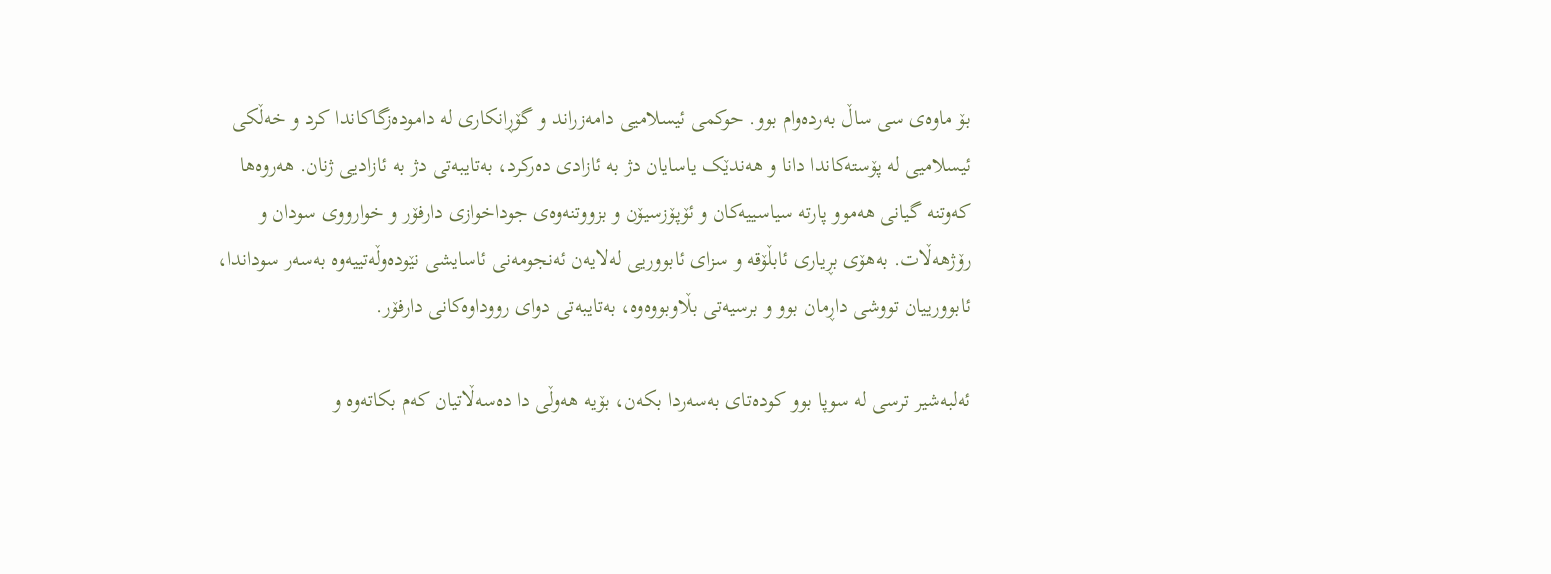بۆ ماوەی سی ساڵ بەردەوام بوو. حوکمی ئیسلامیی دامەزراند و گۆڕانکاری لە دامودەزگاکاندا کرد و خەڵکی ئیسلامیی لە پۆستەکاندا دانا و هەندێک یاسایان دژ بە ئازادی دەرکرد، بەتایبەتی دژ بە ئازادیی ژنان. هەروەها کەوتنە گیانی هەموو پارتە سیاسییەکان و ئۆپۆزسیۆن و بزووتنەوەی جوداخوازی دارفۆر و خوارووی سودان و رۆژهەڵات. بەهۆی بڕیاری ئابڵۆقە و سزای ئابووریی لەلایەن ئەنجومەنی ئاسایشی نێودەوڵەتییەوە بەسەر سوداندا، ئابوورییان تووشی داڕمان بوو و برسیەتی بڵاوبووەوە، بەتایبەتی دوای رووداوەکانی دارفۆر.

ئەلبەشیر ترسی لە سوپا بوو کودەتای بەسەردا بکەن، بۆیە هەوڵی دا دەسەڵاتیان کەم بکاتەوە و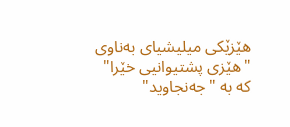هێزێکی میلیشیای بەناوی "هێزی پشتیوانیی خێرا" کە بە "جەنجاوید"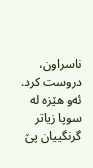ناسراون، دروست کرد. ئەو هێزە لە سوپا زیاتر گرنگییان پێ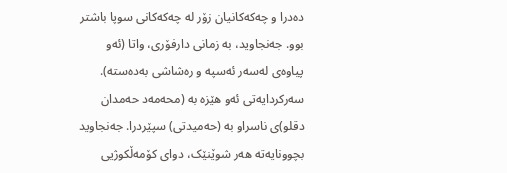دەدرا و چەکەکانیان زۆر لە چەکەکانی سوپا باشتر بوو. جەنجاوید، بە زمانی دارفۆری، واتا (ئەو پیاوەی لەسەر ئەسپە و رەشاشی بەدەستە). سەرکردایەتی ئەو هێزە بە (محەمەد حەمدان دقلو)ی ناسراو بە (حەمیدتی) سپێردرا. جەنجاوید بچوونایەتە هەر شوێنێک، دوای کۆمەڵکوژیی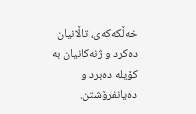خەڵکەکەی، تاڵانیان دەکرد و ژنەکانیان بە کۆیلە دەبرد و دەیانفرۆشتن.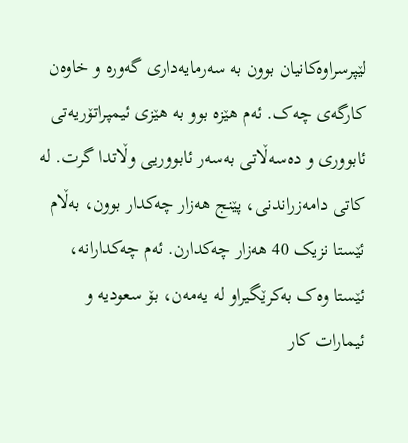لێپرسراوەکانیان بوون بە سەرمایەداری گەورە و خاوەن کارگەی چەک. ئەم هێزە بوو بە هێزی ئیمپراتۆریەتی ئابووری و دەسەڵاتی بەسەر ئابووریی وڵاتدا گرت. لە کاتی دامەزراندنی، پێنج هەزار چەکدار بوون، بەڵام ئێستا نزیک 40 هەزار چەکدارن. ئەم چەکدارانە، ئێستا وەک بەکرێگیراو لە یەمەن، بۆ سعودیە و ئیمارات کار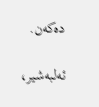دەکەن.

ئەلبەشیر،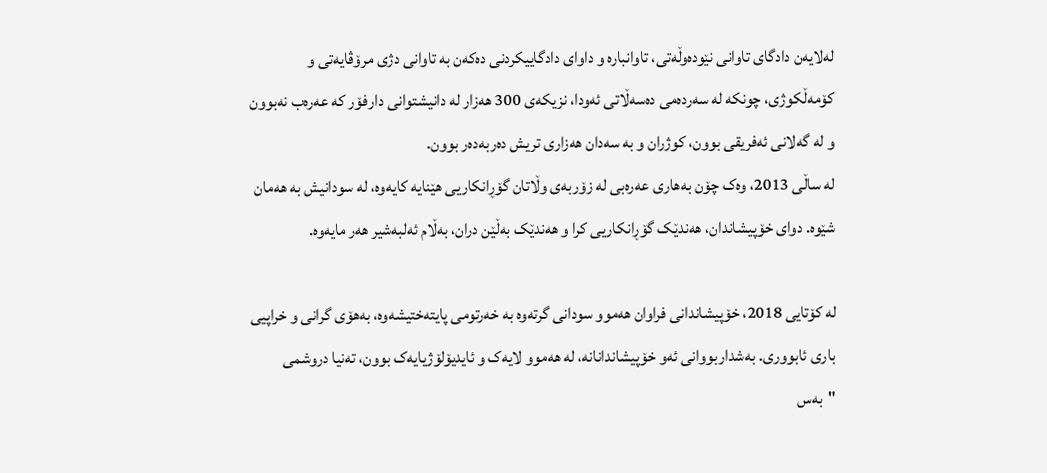لەلایەن دادگای تاوانی نێودەوڵەتی، تاوانبارە و داوای دادگاییکردنی دەکەن بە تاوانی دژی مرۆڤایەتی و کۆمەڵکوژی، چونکە لە سەردەمی دەسەڵاتی ئەودا، نزیکەی 300 هەزار لە دانیشتوانی دارفۆر کە عەرەب نەبوون و لە گەلانی ئەفریقی بوون، کوژران و بە سەدان هەزاری تریش دەربەدەر بوون.
لە ساڵی 2013، وەک چۆن بەهاری عەرەبی لە زۆربەی وڵاتان گۆڕانکاریی هێنایە کایەوە، لە سودانیش بە هەمان شێوە. دوای خۆپیشاندان، هەندێک گۆڕانکاریی کرا و هەندێک بەڵێن دران، بەڵام ئەلبەشیر هەر مایەوە.

لە کۆتایی 2018، خۆپیشاندانی فراوان هەموو سودانی گرتەوە بە خەرتومی پایتەختیشەوە، بەهۆی گرانی و خراپیی باری ئابووری. بەشداربووانی ئەو خۆپیشاندانانە، لە هەموو لایەک و ئایدیۆلۆژیایەک بوون، تەنیا دروشمی "بەس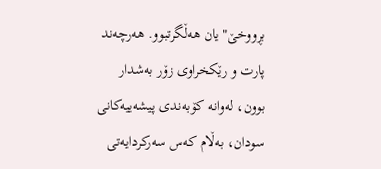بڕووخێ"یان هەڵگرتبوو. هەرچەند پارت و رێکخراوی زۆر بەشدار بوون، لەوانە کۆبەندی پیشەییەکانی سودان، بەڵام کەس سەرکردایەتی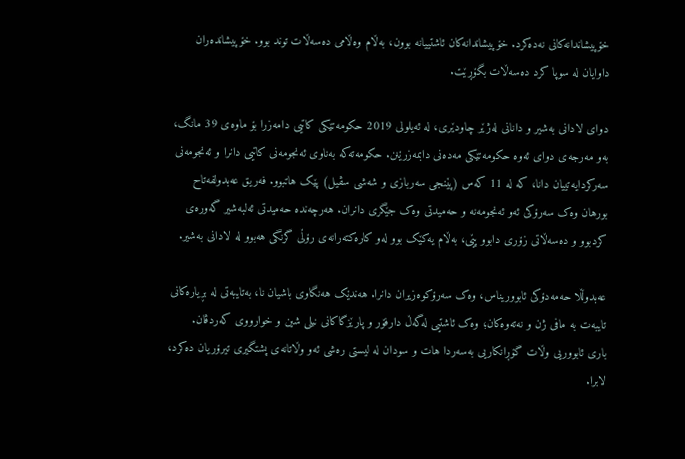خۆپیشاندانەکانی نەدەکرد. خۆپیشاندانەکان ئاشتییانە بوون، بەڵام وەڵامی دەسەڵات توند بوو. خۆپیشاندەران داوایان لە سوپا کرد دەسەڵات بگۆڕێت.

دوای لادانی بەشیر و دانانی لەژێر چاودێری، لە ئەیلولی 2019 حکومەتێکی کاتیی دامەزرا بۆ ماوەی 39 مانگ، بەو مەرجەی دوای ئەوە حکومەتێکی مەدەنی دابمەزرێنن. حکومەتەکە بەناوی ئەنجومەنی کاتیی دانرا و ئەنجومەنی سەرکردایەتییان دانا، کە لە 11 کەس (پێنجی سەربازی و شەشی سڤیل) پێک هاتبوو. فەریق عەبدولفەتاح بورهان وەک سەرۆکی ئەو ئەنجومەنە و حەمیدتی وەک جێگری دانران. هەرچەندە حەمیدتی ئەلبەشیر گەورەی کردبوو و دەسەڵاتی زۆری دابوو پێی، بەڵام یەکێک بوو لەو کارەکتەرانەی رۆڵی گرنگی هەبوو لە لادانی بەشیر.

عەبدوڵڵا حەمەدۆکی ئابووریناس، وەک سەرۆکوەزیران دانرا. هەندێک هەنگاوی باشیان نا، بەتایبەتی لە بڕیارەکانی تایبەت بە مافی ژن و نەتەوەکان؛ وەک ئاشتیی لەگەڵ دارفۆر و پارێزگاکانی نیلی شین و خوارووی کەردڤان.
باری ئابووریی وڵات گۆڕانکاریی بەسەردا هات و سودان لە لیستی رەشی ئەو وڵاتانەی پشتگیری تیرۆریان دەکرد، لابرا.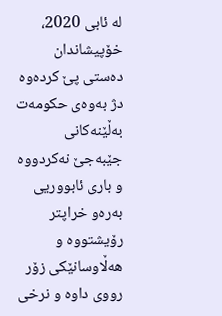لە ئابی 2020، خۆپیشاندان دەستی پێ کردەوە دژ بەوەی حکومەت بەڵێنەکانی جێبەجێ نەکردووە و باری ئابووریی بەرەو خراپتر رۆیشتووە و هەڵاوسانێکی زۆر رووی داوە و نرخی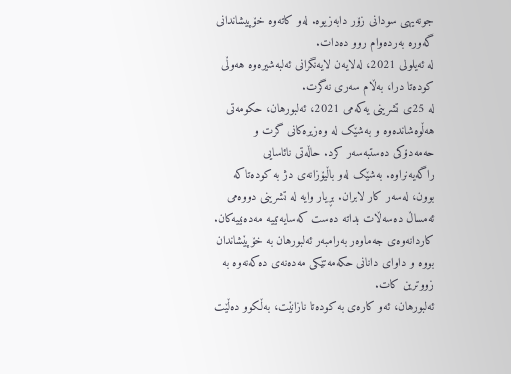جونەیهی سودانی زۆر دابەزیوە. لەو کاتەوە خۆپیشاندانی گەورە بەردەوام روو دەدات.
لە ئەیلولی 2021، لەلایەن لایەنگرانی ئەلبەشیرەوە هەوڵی کودەتا درا، بەڵام سەری نەگرت.
لە 25ی تشرینی یەکەمی 2021، ئەلبورهان، حکومەتی هەڵوەشاندەوە و بەشێک لە وەزیرەکانی گرت و حەمەدۆکی دەستبەسەر کرد. حاڵەتی نائاسایی راگەیەنراوە. بەشێک لەو باڵیۆزانەی دژ بە کودەتاکە بوون، لەسەر کار لابران. بڕیار وایە لە تشرینی دووەمی ئەمساڵ دەسەڵات بداتە دەست کەسایەتییە مەدەنییەکان. کاردانەوەی جەماوەر بەرامبەر ئەلبورهان بە خۆپێشاندان بووە و داوای دانانی حکەمەتێکی مەدەنەی دەکەنەوە بە زووترین کات.
ئەلبورهان، ئەو کارەی بە کودەتا نازانێت، بەڵکوو دەڵێت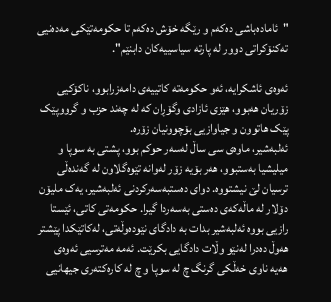"ئامادەباشی دەکەم و رێگە خۆش دەکەم تا حکومەتێکی مەدەنیی تەکنۆکراتی دوور لە پارتە سیاسییەکان دابنێم".

ئەوەی ئاشکرایە، ئەو حکومەتە کاتییەی دامەزرابوو، ناکۆکیی زۆریان هەبوو، هێزی ئازادی وگۆڕان کە لە چەند حزب و گرووپێک پێک هاتوون و جیاوازیی بۆچوونیان زۆرە.
ئەلبەشیر، ماوەی سی ساڵ لەسەر حوکم بوو، پشتی بە سوپا و میلیشیا بەستبوو، هەر بۆیە زۆر لەوانە تێوەگلاون لە گەندەڵی  ترسیان لێ نیشتووە. دوای دەستبەسەرکردنی ئەلبەشیر، یەک ملیۆن دۆلار لە ماڵەکەی دەستی بەسەردا گیرا. حکومەتی کاتی، ئێستا رازیی بووە ئەلبەشیر بدات بە دادگای نێودەوڵەتی، لەکاتێکدا پێشتر هەوڵ دەدرا لەنێو وڵات دادگایی بکرێت. ئەمە مەترسیی ئەوەی هەیە ناوی خەڵکی گرنگ چ لە سوپا و چ لە کارەکتەری جیهانیی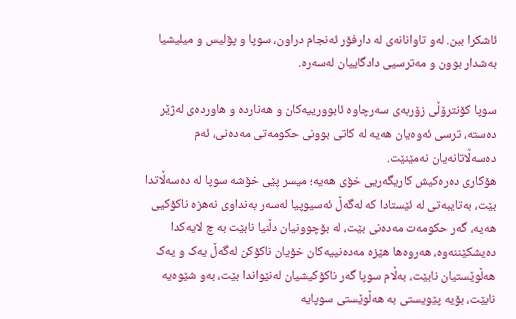ئاشکرا ببن. لەو تاوانانەی لە دارفۆر ئەنجام دراون، سوپا و پۆلیس و میلیشیا بەشدار بوون و مەترسیی دادگاییان لەسەرە.

سوپا کۆنترۆڵی زۆربەی سەرچاوە ئابوورییەکان و هەناردە و هاوردەی لەژێر دەستە، ترسی ئەوەیان هەیە لە کاتی بوونی حکومەتی مەدەنی، ئەم دەسەڵاتانەیان نەمێنێت.
هۆکاری دەرەکیش کاریگەریی خۆی هەیە؛ میسر پێی خۆشە سوپا لە دەسەڵاتدا بێت، بەتایبەتی لە ئێستادا کە لەگەڵ ئەسیوپیا لەسەر بەنداوی نەهزە ناکۆکیی هەیە، گەر حکومەت مەدەنی بێت، لە بۆچوونیان دڵنیا نابێت بە چ لایەکدا دەیشکێننەوە، هەروەها هێزە مەدەنییەکان خۆیان ناکۆکن لەگەڵ یەک و یەک هەڵوێستیان نابێت، بەڵام سوپا گەر ناکۆکیشیان لەنێواندا بێت، بەو شێوەیە نابێت، بۆیە پێویستی بە هەڵوێستی سوپایە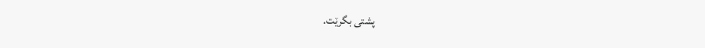پشتی بگرێت.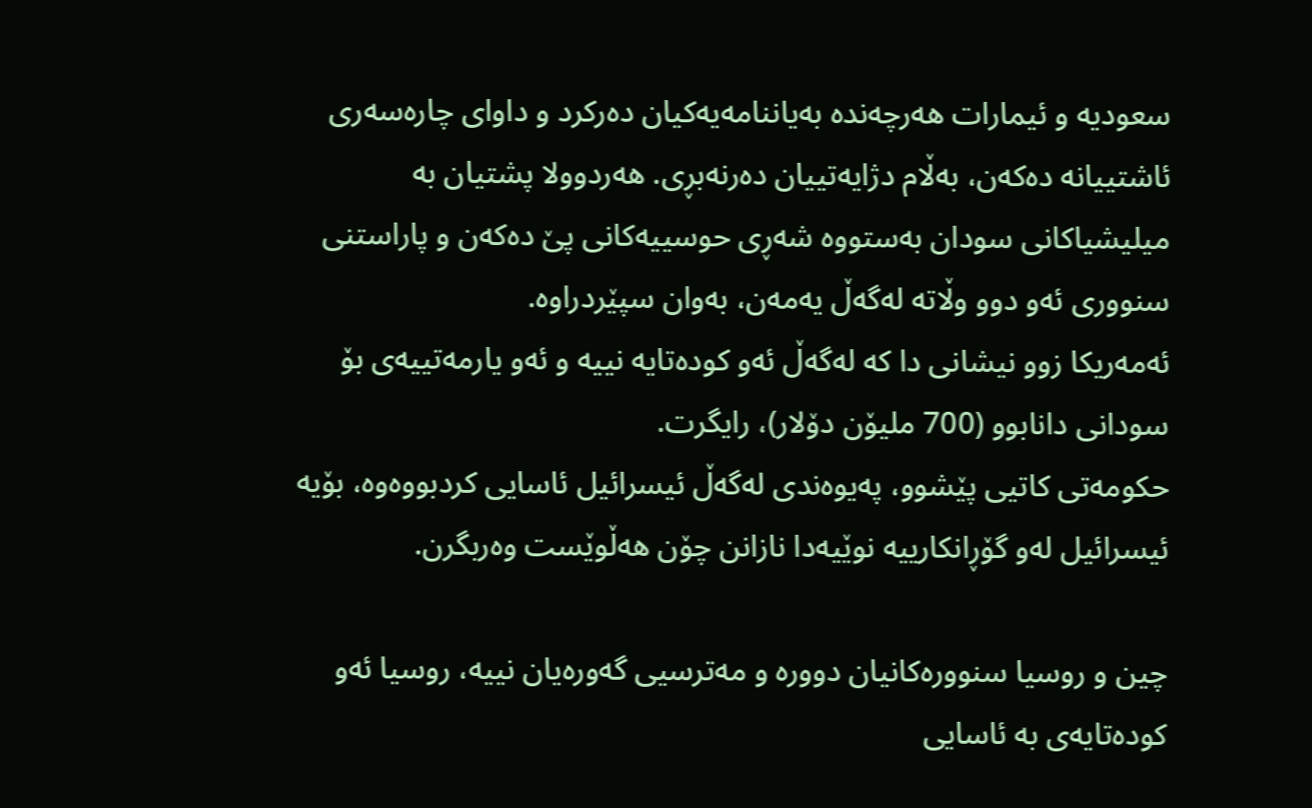سعودیە و ئیمارات هەرچەندە بەیاننامەیەکیان دەرکرد و داوای چارەسەری ئاشتییانە دەکەن، بەڵام دژایەتییان دەرنەبڕی. هەردوولا پشتیان بە میلیشیاکانی سودان بەستووە شەڕی حوسییەکانی پێ دەکەن و پاراستنی سنووری ئەو دوو وڵاتە لەگەڵ یەمەن، بەوان سپێردراوە.
ئەمەریکا زوو نیشانی دا کە لەگەڵ ئەو کودەتایە نییە و ئەو یارمەتییەی بۆ سودانی دانابوو (700 ملیۆن دۆلار)، رایگرت.
حکومەتی کاتیی پێشوو، پەیوەندی لەگەڵ ئیسرائیل ئاسایی کردبووەوە، بۆیە ئیسرائیل لەو گۆڕانکارییە نوێیەدا نازانن چۆن هەڵوێست وەربگرن.

چین و روسیا سنوورەکانیان دوورە و مەترسیی گەورەیان نییە، روسیا ئەو کودەتایەی بە ئاسایی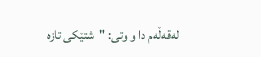لەقەڵەم دا و وتی: "شتێکی تازە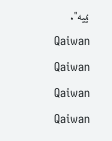نییە".
Qaiwan
Qaiwan
Qaiwan
Qaiwan